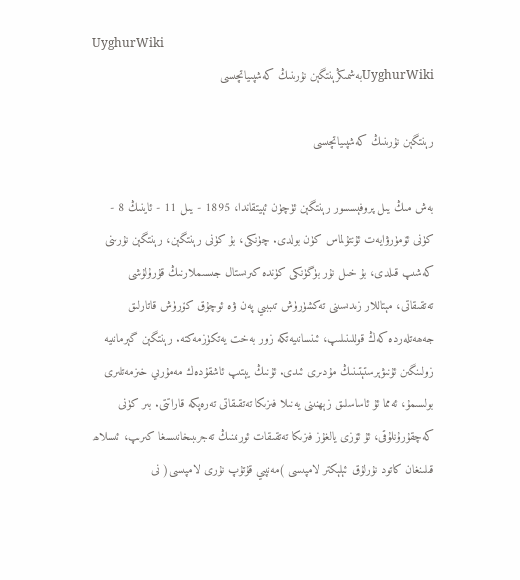UyghurWiki
UyghurWikiبەشمىڭرېنتگېن نۇرىنىڭ كەشپىياتچىسى

رېنتگېن نۇرىنىڭ كەشپىياتچىسى

بەش مىڭ يىل پروفېسسور رېنتگېن ئۈچۈن ئېيتقاندا، 1895 - يىل 11 - ئاينىڭ 8 - كۈنى ئۆمۈرۋايەت ئۇنتۇلماس كۈن بولدى. چۈنكى، بۇ كۈنى رېنتگېن، رېنتگېن نۇرىنى كەشىپ قىلدى، بۇ خىل نۇر بۈگۈنكى كۈندە كىرىستال جىسىملارنىڭ قۇرۇلۇشى تەتقىقاتى، مېتاللار زىدىسىنى تەكشۈرۈش تىببىي پەن ۋە ئوچۇق كۆرۈش قاتارلىق جەھەتلەردە كەڭ قوللىنىلىپ، ئىنسانىيەتكە زور بەخت يەتكۈزمەكتە. رېنتگېن گېرمانىيە زولىنگىن ئۇنىۋېرستېتىنىڭ مۇدىرى ئىدى. ئۇنىڭ يېتىپ ئاشقۇدەك مەمۇرىي خىزمەتلىرى بولسىمۇ، ئەمما ئۇ ئاساسلىق زېھنىنى يەنىلا فىزىكا تەتقىقاتى تەرەپكە قاراتتى. بىر كۈنى كەچقۇرۇنلۇقى، ئۇ ئۆزى يالغۇز فىزىكا تەتقىقات ئورنىنىڭ تەجرىبىخانىسىغا كىرىپ، ئىسلاھ قىلىنغان كاتود نۇرلۇق ئېلېكتر لامپىسى )مەنپىي قۇتۇپ نۇرى لامپىسى( نى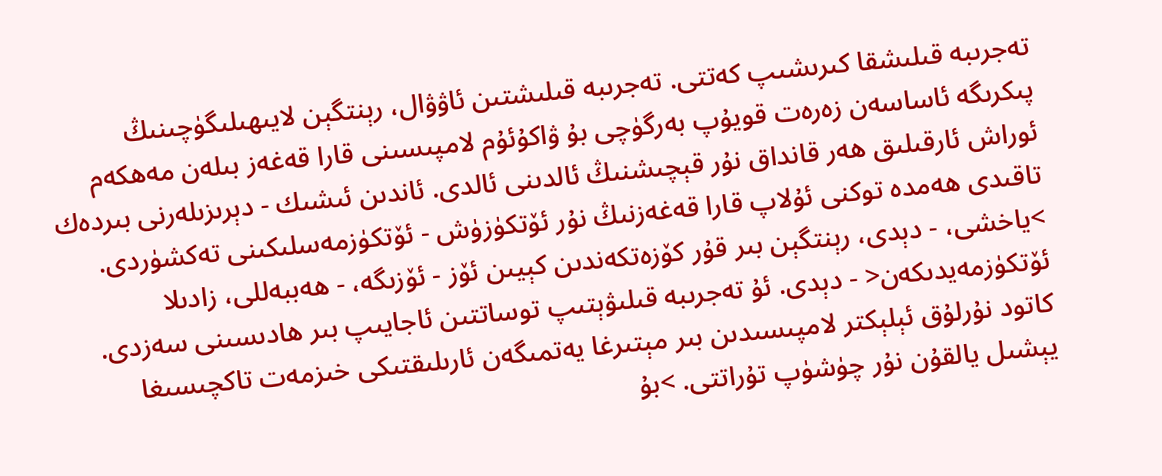تەجرىبە قىلىشقا كىرىشىپ كەتتى. تەجرىبە قىلىشتىن ئاۋۋال، رېنتگېن لايىھىلىگۈچىنىڭ پىكرىگە ئاساسەن زەرەت قويۇپ بەرگۈچى بۇ ۋاكۇئۇم لامپىسىنى قارا قەغەز بىلەن مەھكەم ئوراش ئارقىلىق ھەر قانداق نۇر قېچىشنىڭ ئالدىنى ئالدى. ئاندىن ئىشىك - دېرىزىلەرنى بىردەك تاقىدى ھەمدە توكنى ئۇلاپ قارا قەغەزنىڭ نۇر ئۆتكۈزۈش - ئۆتكۈزمەسلىكىنى تەكشۈردى. >ياخشى، - دېدى، رېنتگېن بىر قۇر كۆزەتكەندىن كېيىن ئۆز - ئۆزىگە، - ھەببەللى، زادىلا ئۆتكۈزمەيدىكەن< - دېدى. ئۇ تەجرىبە قىلىۋېتىپ توساتتىن ئاجايىپ بىر ھادىسىنى سەزدى. كاتود نۇرلۇق ئېلېكتر لامپىسىدىن بىر مېتىرغا يەتمىگەن ئارىلىقتىكى خىزمەت تاكچىسىغا يېشىل يالقۇن نۇر چۈشۈپ تۇراتتى. >بۇ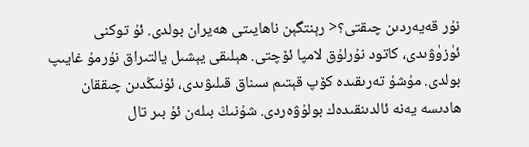نۇر قەيەردىن چىقتى؟< رېنتگېن ناھايىتى ھەيران بولدى. ئۇ توكنى ئۈزۈۋىدى، كاتود نۇرلۇق لامپا ئۆچتى. ھېلىقى يېشىل يالتىراق نۇرمۇ غايىپ بولدى. مۇشۇ تەرىقىدە كۆپ قېتىم سىناق قىلىۋىدى، ئۇنىڭدىن چىققان ھادىسە يەنە ئالدىنقىدەك بولۇۋەردى. شۇنىڭ بىلەن ئۇ بىر تال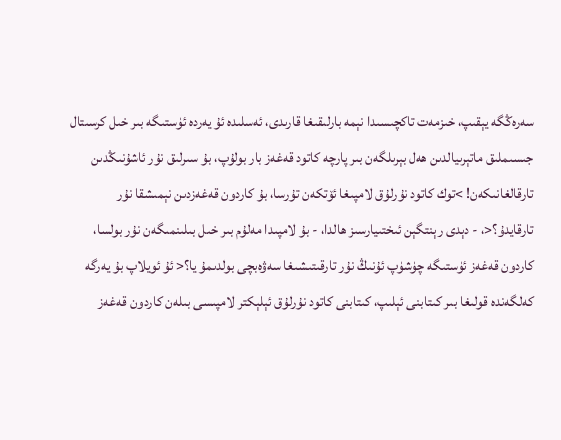سەرەڭگە يېقىپ، خىزمەت تاكچىسىدا نېمە بارلىقىغا قارىدى، ئەسلىدە ئۇ يەردە ئۈستىگە بىر خىل كرسىتال جىسىملىق ماتېرىيالدىن ھەل بېرىلگەن بىر پارچە كاتود قەغەز بار بولۇپ، بۇ سىرلىق نۇر ئاشۇنىڭدىن تارقالغانىكەن! >توك كاتود نۇرلۇق لامپىغا ئۆتكەن تۇرسا، بۇ كاردون قەغەزدىن نېمىشقا نۇر تارقايدۇ؟<، - دېدى رېنتگېن ئىختىيارسىز ھالدا، - بۇ لامپىدا مەلۇم بىر خىل بىلىنمىگەن نۇر بولسا، كاردون قەغەز ئۈستىگە چۈشۈپ ئۇنىڭ نۇر تارقىتىشىغا سەۋەبچى بولدىمۇ يا؟< ئۇ ئويلاپ بۇ يەرگە كەلگەندە قولىغا بىر كىتابنى ئېلىپ، كىتابنى كاتود نۇرلۇق ئېلېكتر لامپىسى بىلەن كاردون قەغەز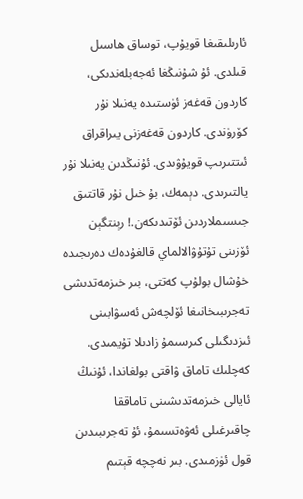ئارىلىقىغا قويۇپ، توساق ھاسىل قىلدى. ئۇ شۇنىڭغا ئەجەبلەندىكى، كاردون قەغەز ئۈستىدە يەنىلا نۇر كۆرۈندى. كاردون قەغەزنى يىراقراق ئىتتىرىپ قويۇۋىدى. ئۇنىڭدىن يەنىلا نۇر يالتىرىدى. دېمەك، بۇ خىل نۇر قاتتىق جىسىملاردىن ئۆتىدىكەن.! رېنتگېن ئۆزىنى تۇتۇۋالالماي قالغۇدەك دەرىجىدە خۇشال بولۇپ كەتتى، بىر خىزمەتدىشى تەجرىبىخانىغا ئۆلچەش ئەسۋابىنى ئىزدىگىلى كىرسىمۇ زادىلا تۇيمىدى. كەچلىك تاماق ۋاقتى بولغاندا، ئۇنىڭ ئايالى خىزمەتدىشىنى تاماققا چاقىرغىلى ئەۋەتسىمۇ، ئۇ تەجرىبىدىن قول ئۈزمىدى. بىر نەچچە قېتىم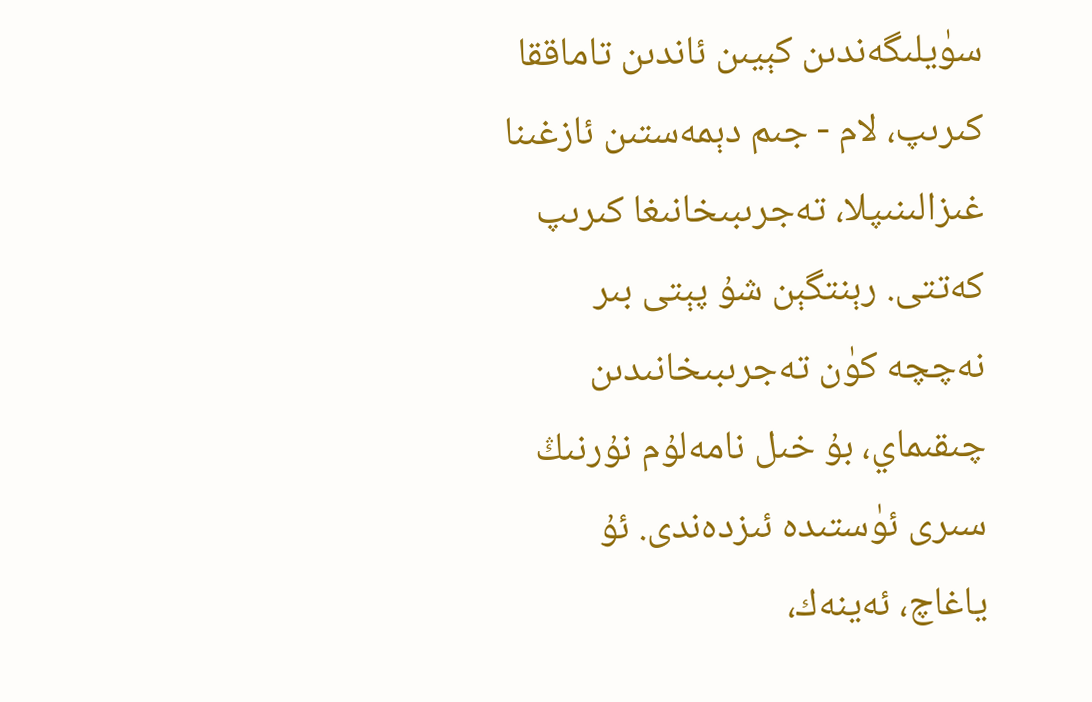سۈيلىگەندىن كېيىن ئاندىن تاماققا كىرىپ، لام - جىم دېمەستىن ئازغىنا غىزالىنىپلا، تەجرىبىخانىغا كىرىپ كەتتى. رېنتگېن شۇ پېتى بىر نەچچە كۈن تەجرىبىخانىدىن چىقىماي، بۇ خىل نامەلۇم نۇرنىڭ سىرى ئۈستىدە ئىزدەندى. ئۇ ياغاچ، ئەينەك،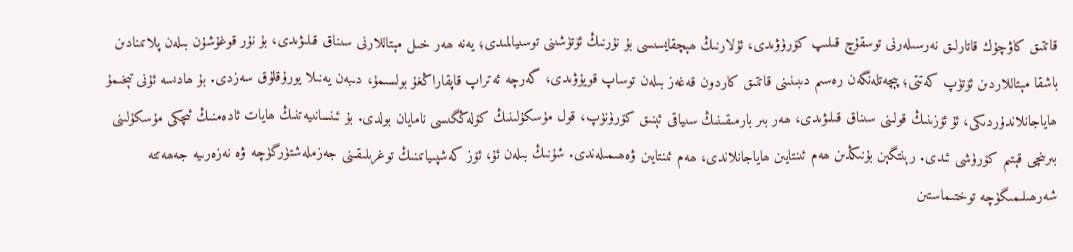قاتتىق كاۋچۇك قاتارلىق نەرسىلەرنى توسقۇچ قىلىپ كۆرۈۋىدى، ئۇلارنىڭ ھېچقايسىسى بۇ نۇرنىڭ ئۆتۈشىنى توسىيالمىدى؛ يەنە ھەر خىل مېتاللارنى سىناق قىلىۋىدى، بۇ نۇر قوغۇشۇن بىلەن پلاتىنادىن باشقا مېتاللاردىن ئۆتۈپ كەتتى؛ پېچەتلەنگەن رەسىم دىبىنىنى قاتتىق كاردون قەغەز بىلەن توساپ قويۇۋىدى، گەرچە ئەتراپ قاپقاراڭغۇ بولسىمۇ، دىبەن يەنىلا يورۇقلۇق سەزدى. بۇ ھادىسە ئۇنى تېخىمۇ ھاياجانلاندۇردىكى، ئۇ ئۆزىنىڭ قولىنى سىناق قىلىۋىدى، ھەر بىر بارمىقىنىڭ سىياقى ئېنىق كۆرۈنۈپ، قول مۇسكۇلىنىڭ كۆلەڭگىسى نامايان بولدى. بۇ ئىنسانىيەتنىڭ ھايات ئادەمنىڭ ئىچكى مۇسكۇلىنى بىرىنچى قېتىم كۆرۈشى ئىدى. رېنتگېن بۇنىڭدىن ھەم ئىنتايىن ھاياجانلاندى، ھەم ئىنتايىن ۋەھىمىلەندى. شۇنىڭ بىلەن ئۇ، ئۆز كەشپىياتىنىڭ توغرىلىقىنى جەزملەشتۈرگۈچە ۋە نەزەرىيە جەھەتتە شەرھىلىمىگۈچە توختىماستىن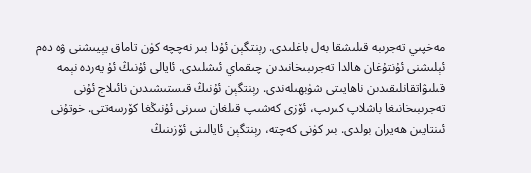مەخپىي تەجرىبە قىلىشقا بەل باغلىدى. رېنتگېن ئۇدا بىر نەچچە كۈن تاماق يېيىشنى ۋە دەم ئېلىشنى ئۇنتۇغان ھالدا تەجرىبىخانىدىن چىقماي ئىشلىدى. ئايالى ئۇنىڭ ئۇ يەردە نېمە قىلىۋاتقانلىقىدىن ناھايىتى شۈبھىلەندى. رېنتگېن ئۇنىڭ قىستىشىدىن نائىلاج ئۇنى تەجرىبىخانىغا باشلاپ كىرىپ، ئۆزى كەشىپ قىلغان سىرنى ئۇنىڭغا كۆرسەتتى. خوتۇنى ئىنتايىن ھەيران بولدى. بىر كۈنى كەچتە، رېنتگېن ئايالىنى ئۆزىنىڭ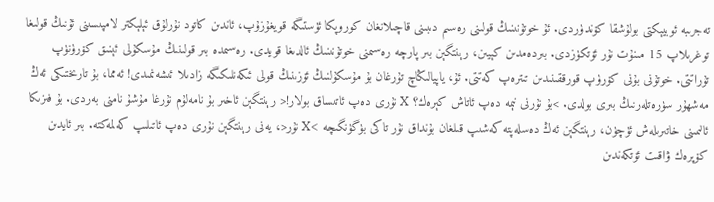تەجرىبە ئوبيېكتى بولۇشقا كۆندۈردى. ئۇ خوتۇنىنىڭ قولىنى رەسىم دىبىنى قاچىلانغان كوروپكا ئۈستىگە قويغۇزۇپ، ئاندىن كاتود نۇرلۇق ئېلېكتر لامپىسىنى ئۇنىڭ قولىغا توغرىلاپ 15 مىنۇت نۇر ئۆتكۈزدى. بىردەمدىن كېيىن، رېنتگېن بىر پارچە رەسىمنى خوتۇنىنىڭ ئالدىغا قويدى. رەسىمدە بىر قولىنىڭ مۇسكۇلى ئېنىق كۆرۈنۈپ تۇراتتى. خوتۇنى بۇنى كۆرۈپ قورققىنىدىن تىترەپ كەتتى. ئۇ، ياپيالىڭاچ تۇرغان بۇ مۇسكۇلنىڭ ئۆزىنىڭ قولى ئىكەنلىكىگە زادىلا ئىشەنمىدى! ئەمما، بۇ تارىختىكى ئەڭ مەشھۇر سۈرەتلەرنىڭ بىرى بولدى. >بۇ نۇرنى نېمە دەپ ئاتاش كېرەك؟ X نۇرى دەپ ئاتىساق بولار!< رېنتگېن ئاخىر بۇ نامەلۇم نۇرغا مۇشۇ نامنى بەردى. بۇ فىزىكا ئالىمىنى خاتىرىلەش ئۈچۈن، رېنتگېن ئەڭ دەسلەپتە كەشىپ قىلغان بۇنداق نۇر تاكى بۈگۈنگىچە >X نۇر<، يەنى رېنتگېن نۇرى دەپ ئاتىلىپ كەلمەكتە. بىر ئايدىن كۆپرەك ۋاقىت ئۆتكەندىن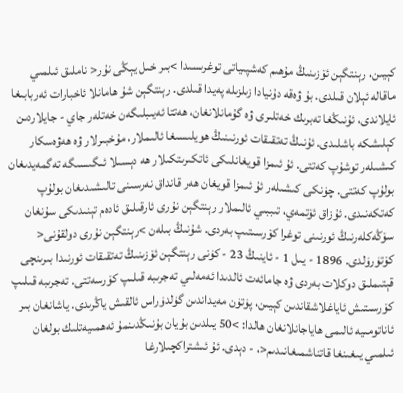كېيىن، رېنتگېن ئۆزىنىڭ مۇھىم كەشپىياتى توغرىسىدا >بىر خىل يېڭى نۇر< ناملىق ئىلمىي ماقالە ئېلان قىلدى. بۇ ۋەقە دۇنيادا زىلزىلە پەيدا قىلدى. رېنتگېن شۇ ھامانلا ئاخبارات ئەربابىغا ئايلاندى، ئۇنىڭغا تەبرىك خەتلىرى ۋە گۇمانلانغان، ھەتتا ئەيىبلىگەن خەتلەر جاي - جايلاردىن كېلىشكە باشلىدى. ئۇنىڭ تەتقىقات ئورنىنىڭ ھويلىسىغا ئالىملار، مۇخبىرلار ۋە ھەۋەسكار كىشىلەر توشۇپ كەتتى. ئۇ ئىمزا قويغانلىكى ئاتكىرىتكىلار ھە دېسىلا ئىگىسىگە تەگمەيدىغان بولۇپ كەتتى. چۈنكى كىشىلەر ئۇ ئىمزا قويغان ھەر قانداق نەرسىنى تالىشىدىغان بولۇپ كەتكەنىدى. ئۇزاق ئۆتمەي، تىببىي ئالىملار رېنتگېن نۇرى ئارقىلىق ئادەم تېنىدىكى سۇنغان سۆڭەكلەرنىڭ ئورنىنى توغرا كۆرسىتىپ بەردى. شۇنىڭ بىلەن >رېنتگېن نۇرى دولقۇنى< كۆتۈرۈلدى. 1896 - يىل 1 - ئاينىڭ 23 - كۈنى رېنتگېن ئۆزىنىڭ تەتقىقات ئورنىدا بىرىنچى قېتىملىق دوكلات بەردى ۋە جامائەت ئالدىدا ئەمەلىي تەجرىبە قىلىپ كۆرسەتتى. تەجرىبە قىلىپ كۆرسىتىش ئاياغلاشقاندىن كېيىن، پۈتۈن مەيداندىن گۈلدۈراس ئالقىش ياڭرىدى. ياشانغان بىر ئاناتومىيە ئالىمى ھاياجانلانغان ھالدا: >50 يىلدىن بۇيان بۇنىڭدىنمۇ ئەھمىيەتلىك بولغان ئىلمىي يىغىنغا قاتناشمىغانىدىم<، - دېدى. ئۇ ئىشتراكچىلارغا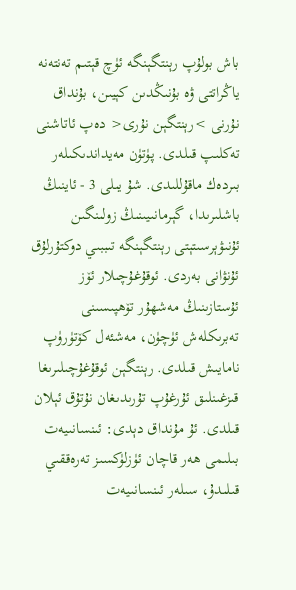باش بولۇپ رېنتگېنگە ئۈچ قېتىم تەنتەنە ياڭراتتى ۋە بۇنىڭدىن كېيىن، بۇنداق نۇرنى >رېنتگېن نۇرى< دەپ ئاتاشنى تەكلىپ قىلدى. پۈتۈن مەيداندىكىلەر بىردەك ماقۇللىدى. شۇ يىلى 3 - ئاينىڭ باشلىرىدا، گېرمانىيىنىڭ زولىنگىن ئۇنىۋېرسىتېتى رېنتگېنگە تىببىي دوكتۇرلۇق ئۇنۋانى بەردى. ئوقۇغۇچىلار ئۆز ئۇستازىنىڭ مەشھۇر تۆھپىسىنى تەبرىكلەش ئۈچۈن، مەشئەل كۆتۈرۈپ نامايىش قىلدى. رېنتگېن ئوقۇغۇچىلىرىغا قىزغىنلىق ئۇرغۇپ تۇرىدىغان نۇتۇق ئېلان قىلدى. ئۇ مۇنداق دېدى: ئىنسانىيەت بىلىمى ھەر قاچان ئۈزلۈكسىز تەرەققىي قىلىدۇ، سىلەر ئىنسانىيەت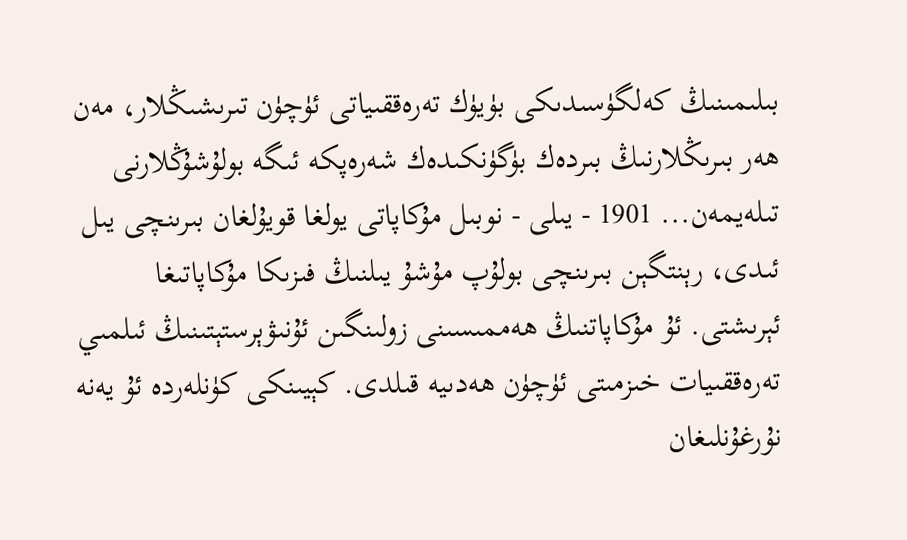بىلىمىنىڭ كەلگۈسىدىكى بۈيۈك تەرەققىياتى ئۈچۈن تىرىشىڭلار، مەن ھەر بىرىڭلارنىڭ بىردەك بۈگۈنكىدەك شەرەپكە ئىگە بولۇشۇڭلارنى تىلەيمەن... 1901 - يىلى - نوبىل مۇكاپاتى يولغا قويۇلغان بىرىنچى يىل ئىدى، رېنتگېن بىرىنچى بولۇپ مۇشۇ يىلنىڭ فىزىكا مۇكاپاتىغا ئېرىشتى. ئۇ مۇكاپاتنىڭ ھەممىسىنى زولىنگىن ئۇنىۋېرستېتىنىڭ ئىلمىي تەرەققىيات خىزمىتى ئۈچۈن ھەدىيە قىلدى. كېيىنكى كۈنلەردە ئۇ يەنە نۇرغۇنلىغان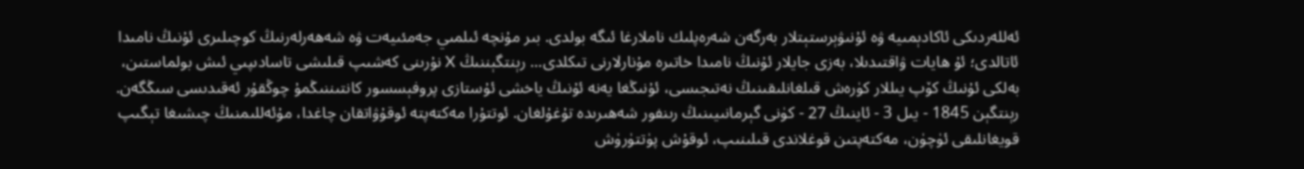ئەللەردىكى ئاكادېمىيە ۋە ئۇنىۋېرستېتلار بەرگەن شەرەپلىك ناملارغا ئىگە بولدى. بىر مۇنچە ئىلمىي جەمئىيەت ۋە شەھەرلەرنىڭ كوچىلىرى ئۇنىڭ نامىدا ئاتالدى؛ ئۇ ھايات ۋاقتىدىلا، بەزى جايلار ئۇنىڭ نامىدا خاتىرە مۇنارلارنى تىكلدى... رېنتگېننىڭ X نۇرىنى كەشىپ قىلىشى تاسادىپىي ئىش بولماستىن، بەلكى ئۇنىڭ كۆپ يىللار كۈرەش قىلغانلىقىنىڭ نەتىجىسى، ئۇنىڭغا يەنە ئۇنىڭ ياخشى ئۇستازى پروفېسسور كانتىننىڭمۇ چوڭقۇر ئەقىدىسى سىڭگەن. رېنتگېن 1845 - يىل 3 - ئاينىڭ 27 - كۈنى گېرمانىيىنىڭ رىنفور شەھىرىدە تۇغۇلغان. ئوتتۇرا مەكتەپتە ئوقۇۋاتقان چاغدا، مۇئەللىمنىڭ چىشىغا تېگىپ قويغانلىقى ئۈچۈن، مەكتەپتىن قوغلاندى قىلىنىپ، ئوقۇش پۈتتۈرۈش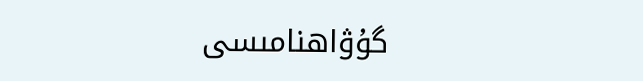گۇۋاھنامىسى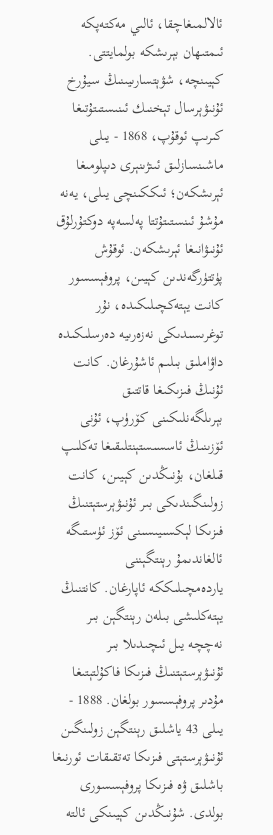ئالالمىغاچقا، ئالىي مەكتەپكە ئىمتىھان بېرىشكە بولمايتتى. كېيىنچە، شۋېتسارىيىنىڭ سيۇرخ ئۇنىۋېرسال تېخنىك ئىنىستىتۇتىغا كىرىپ ئوقۇپ، 1868 - يىلى ماشىنسازلىق ئىنژىنېرى دىپلومىغا ئېرىشكەن؛ ئىككىنچى يىلى، يەنە مۇشۇ ئىنستىتۇتتا پەلسەپە دوكتۇرلۇق ئۇنىۋانىغا ئېرىشكەن. ئوقۇش پۈتتۈرگەندىن كېيىن، پروفېسسور كانت يېتەكچىلىكىدە، نۇر توغرىسىدىكى نەزەرىيە دەرسلىكىدە داۋاملىق بىلىم ئاشۇرغان. كانت ئۇنىڭ فىزىكىغا قاتتىق بېرىلگەنلىكىنى كۆرۈپ، ئۇنى ئۆزىنىڭ ئاسسىستېنتلىقىغا تەكلىپ قىلغان، بۇنىڭدىن كېيىن، كانت زولىنگىندىكى بىر ئۇنىۋېرستېتنىڭ فىزىكا لېكسىيىسىنى ئۆز ئۈستىگە ئالغاندىمۇ رېنتگېننى ياردەمچىلىككە ئاپارغان. كانتنىڭ يېتەكلىشى بىلەن رېنتگېن بىر نەچچە يىل ئىچىدىلا بىر ئۇنىۋېرستېتنىڭ فىزىكا فاكۇلتېتىغا مۇدىر پروفېسسور بولغان. 1888 - يىلى 43 ياشلىق رېنتگېن زولىنگىن ئۇنىۋېرستېتى فىزىكا تەتقىقات ئورنىغا باشلىق ۋە فىزىكا پروفېسسورى بولدى. شۇنىڭدىن كېيىنكى ئالتە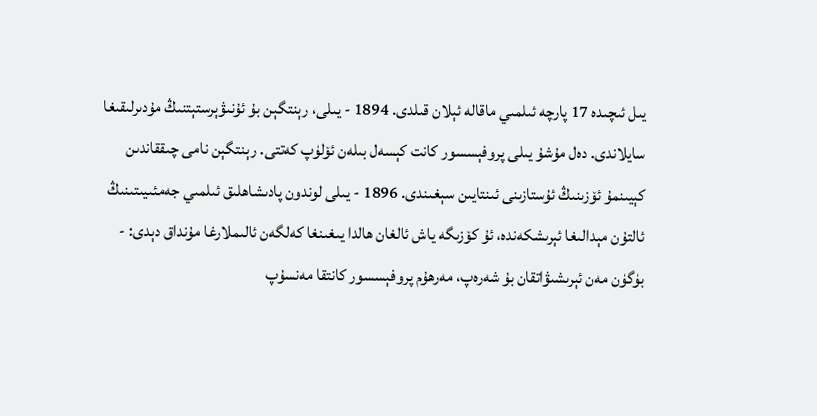يىل ئىچىدە 17 پارچە ئىلمىي ماقالە ئېلان قىلدى. 1894 - يىلى، رېنتگېن بۇ ئۇنىۋېرستېتنىڭ مۇدىرلىقىغا سايلاندى. دەل مۇشۇ يىلى پروفېسسور كانت كېسەل بىلەن ئۆلۈپ كەتتى. رېنتگېن نامى چىققاندىن كېيىنمۇ ئۆزىنىڭ ئۇستازىنى ئىنتايىن سېغىندى. 1896 - يىلى لوندون پادىشاھلىق ئىلمىي جەمئىيىتىنىڭ ئالتۇن مېدالىغا ئېرىشكەندە، ئۇ كۆزىگە ياش ئالغان ھالدا يىغىنغا كەلگەن ئالىملارغا مۇنداق دېدى: - بۈگۈن مەن ئېرىشىۋاتقان بۇ شەرەپ، مەرھۇم پروفېسسور كانتقا مەنسۇپ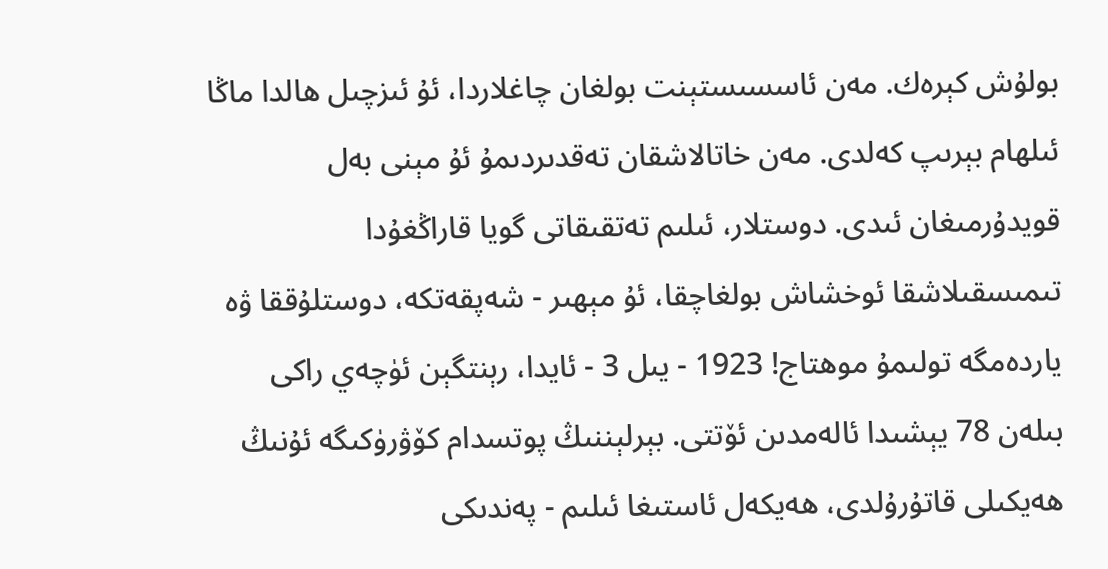بولۇش كېرەك. مەن ئاسسىستېنت بولغان چاغلاردا، ئۇ ئىزچىل ھالدا ماڭا ئىلھام بېرىپ كەلدى. مەن خاتالاشقان تەقدىردىمۇ ئۇ مېنى بەل قويدۇرمىغان ئىدى. دوستلار، ئىلىم تەتقىقاتى گويا قاراڭغۇدا تىمىسقىلاشقا ئوخشاش بولغاچقا، ئۇ مېھىر - شەپقەتكە، دوستلۇققا ۋە ياردەمگە تولىمۇ موھتاج! 1923 - يىل 3 - ئايدا، رېنتگېن ئۈچەي راكى بىلەن 78 يېشىدا ئالەمدىن ئۆتتى. بېرلېننىڭ پوتسدام كۆۋرۈكىگە ئۇنىڭ ھەيكىلى قاتۇرۇلدى، ھەيكەل ئاستىغا ئىلىم - پەندىكى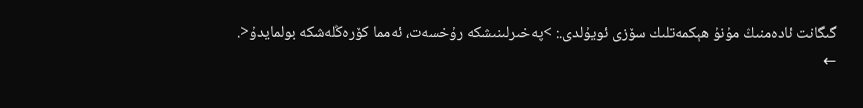گىگانت ئادەمنىڭ مۇنۇ ھېكمەتلىك سۆزى ئويۇلدى.: >پەخىرلىنىشكە رۇخسەت، ئەمما كۆرەڭلەشكە بولمايدۇ<.
←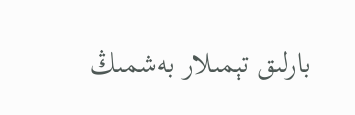بارلىق تېمىلار بەشمىڭ